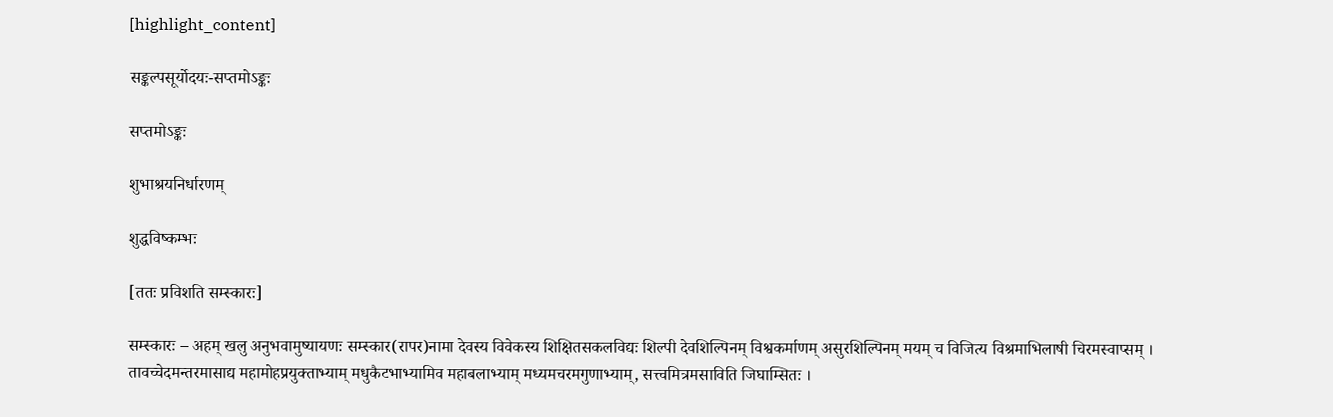[highlight_content]

सङ्कल्पसूर्योदयः-सप्तमोऽङ्कः

सप्तमोऽङ्कः

शुभाश्रयनिर्धारणम्

शुद्धविष्कम्भः

[ततः प्रविशति सम्स्कारः]

सम्स्कारः – अहम् खलु अनुभवामुष्यायणः सम्स्कार(रापर)नामा देवस्य विवेकस्य शिक्षितसकलविद्यः शिल्पी देवशिल्पिनम् विश्वकर्माणम् असुरशिल्पिनम् मयम् च विजित्य विश्रमाभिलाषी चिरमस्वाप्सम् । तावच्चेदमन्तरमासाद्य महामोहप्रयुक्ताभ्याम् मधुकैटभाभ्यामिव महाबलाभ्याम् मध्यमचरमगुणाभ्याम्, सत्त्वमित्रमसाविति जिघाम्सितः ।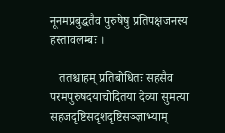नूनमप्रबुद्धतैव पुरुषेषु प्रतिपक्षजनस्य हस्तावलम्बः ।

   ततश्चाहम् प्रतिबोधितः सहसैव परमपुरुषदयाचोदितया देव्या सुमत्या सहजदृष्टिसदृशदृष्टिसञ्ज्ञाभ्याम्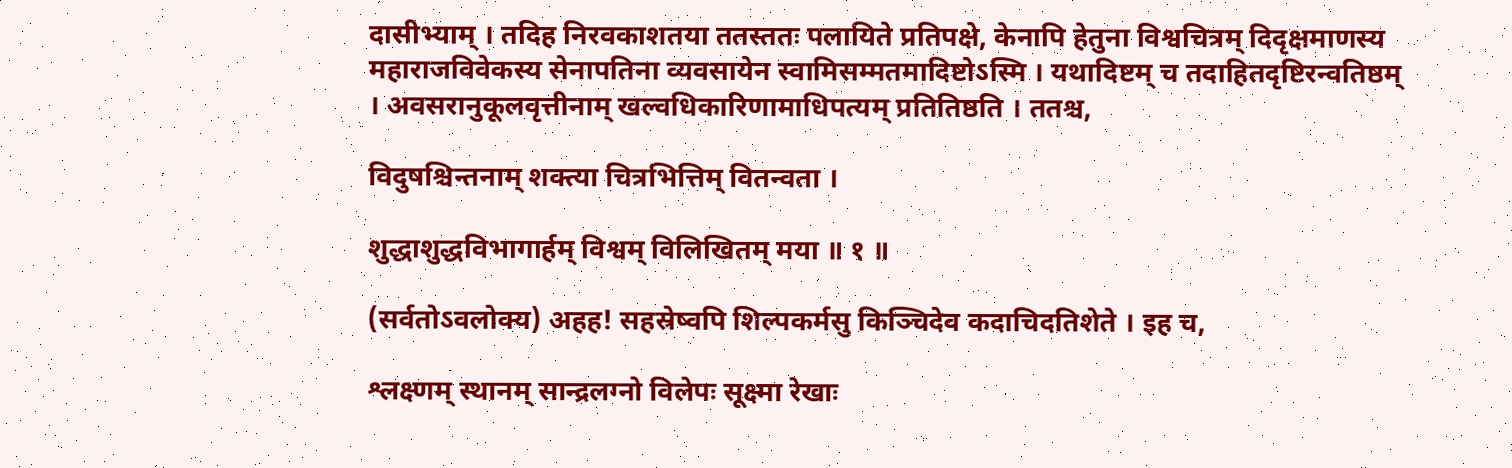दासीभ्याम् । तदिह निरवकाशतया ततस्ततः पलायिते प्रतिपक्षे, केनापि हेतुना विश्वचित्रम् दिदृक्षमाणस्य महाराजविवेकस्य सेनापतिना व्यवसायेन स्वामिसम्मतमादिष्टोऽस्मि । यथादिष्टम् च तदाहितदृष्टिरन्वतिष्ठम् । अवसरानुकूलवृत्तीनाम् खल्वधिकारिणामाधिपत्यम् प्रतितिष्ठति । ततश्च,

विदुषश्चिन्तनाम् शक्त्या चित्रभित्तिम् वितन्वता ।

शुद्धाशुद्धविभागार्हम् विश्वम् विलिखितम् मया ॥ १ ॥

(सर्वतोऽवलोक्य) अहह! सहस्रेष्वपि शिल्पकर्मसु किञ्चिदेव कदाचिदतिशेते । इह च,

श्लक्ष्णम् स्थानम् सान्द्रलग्नो विलेपः सूक्ष्मा रेखाः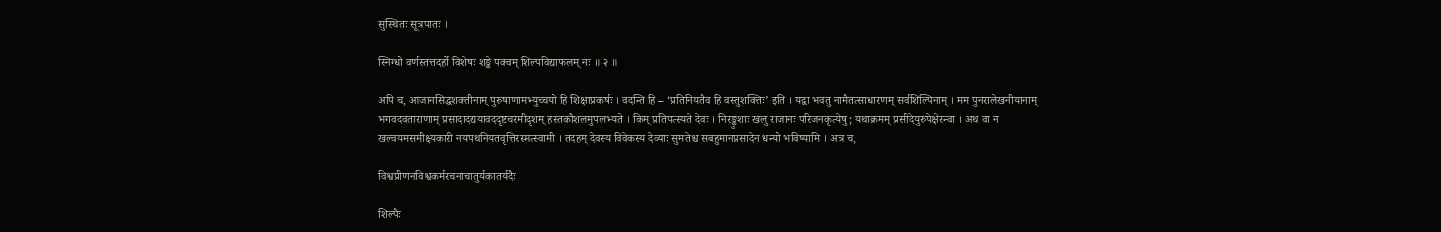सुस्थितः सूत्रपातः ।

स्निग्धो वर्णस्तत्तदर्हो विशेषः शङ्के पक्वम् शिल्पविद्याफलम् नः ॥ २ ॥

अपि च, आजानसिद्धशक्तीनाम् पुरुषाणामभ्युच्चयो हि शिक्षाप्रकर्षः । वदन्ति हि – ‘प्रतिनियतैव हि वस्तुशक्तिः’ इति । यद्वा भवतु नामैतत्साधारणम् सर्वशिल्पिनाम् । मम पुनरालेखनीयानाम् भगवदवताराणाम् प्रसादादद्ययावददृष्टचरमीदृशम् हस्तकौशलमुपलभ्यते । किम् प्रतिपत्स्यते देवः । निरङ्कुशाः खलु राजानः परिजनकृत्येषु; यथाक्रमम् प्रसीदेयुरुपेक्षेरन्वा । अथ वा न खल्वयमसमीक्ष्यकारी नयपथनियतवृत्तिरस्मत्स्वामी । तदहम् देवस्य विवेकस्य देव्याः सुमतेश्च सबहुमानप्रसादेन धन्यो भविष्यामि । अत्र च,

विश्वप्रीणनविश्वकर्मरचनाचातुर्यकातर्यदैः

शिल्पैः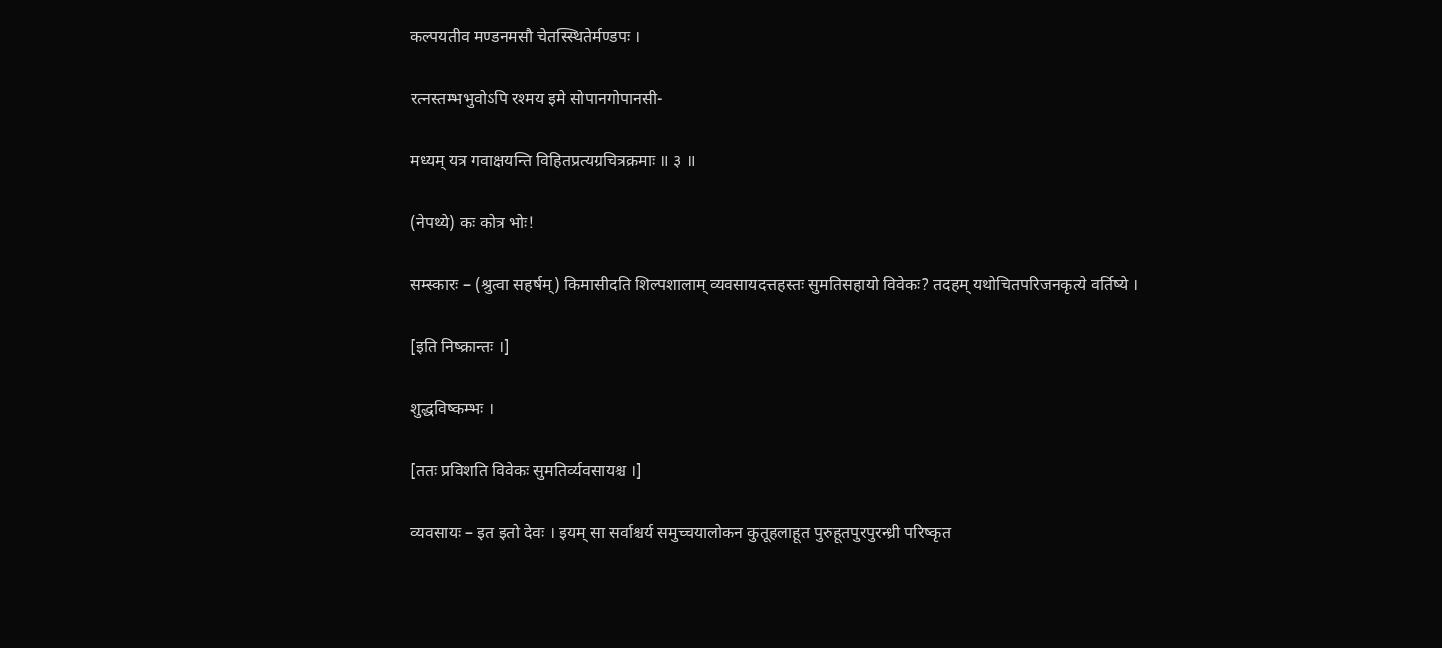कल्पयतीव मण्डनमसौ चेतस्स्थितेर्मण्डपः ।

रत्नस्तम्भभुवोऽपि रश्मय इमे सोपानगोपानसी-

मध्यम् यत्र गवाक्षयन्ति विहितप्रत्यग्रचित्रक्रमाः ॥ ३ ॥

(नेपथ्ये) कः कोत्र भोः!

सम्स्कारः – (श्रुत्वा सहर्षम्) किमासीदति शिल्पशालाम् व्यवसायदत्तहस्तः सुमतिसहायो विवेकः? तदहम् यथोचितपरिजनकृत्ये वर्तिष्ये ।

[इति निष्क्रान्तः ।]

शुद्धविष्कम्भः ।

[ततः प्रविशति विवेकः सुमतिर्व्यवसायश्च ।]

व्यवसायः – इत इतो देवः । इयम् सा सर्वाश्चर्य समुच्चयालोकन कुतूहलाहूत पुरुहूतपुरपुरन्ध्री परिष्कृत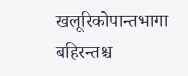खलूरिकोपान्तभागा बहिरन्तश्च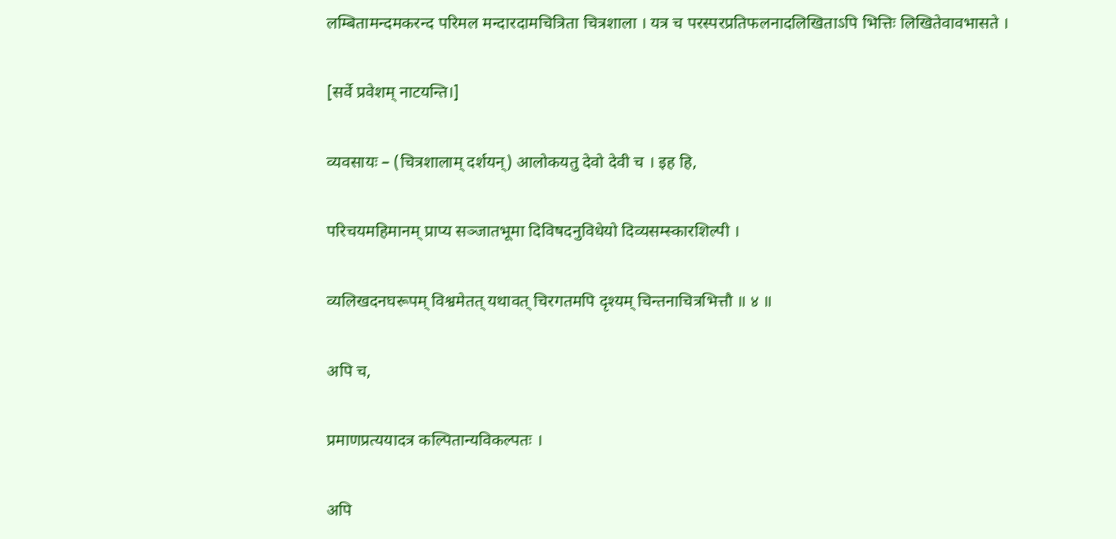लम्बितामन्दमकरन्द परिमल मन्दारदामचित्रिता चित्रशाला । यत्र च परस्परप्रतिफलनादलिखिताऽपि भित्तिः लिखितेवावभासते ।

[सर्वे प्रवेशम् नाटयन्ति।]

व्यवसायः – (चित्रशालाम् दर्शयन्) आलोकयतु देवो देवी च । इह हि,

परिचयमहिमानम् प्राप्य सञ्जातभूमा दिविषदनुविधेयो दिव्यसम्स्कारशिल्पी ।

व्यलिखदनघरूपम् विश्वमेतत् यथावत् चिरगतमपि दृश्यम् चिन्तनाचित्रभित्तौ ॥ ४ ॥

अपि च,

प्रमाणप्रत्ययादत्र कल्पितान्यविकल्पतः ।

अपि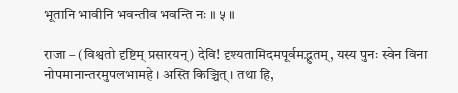भूतानि भावीनि भवन्तीव भवन्ति नः ॥ ५ ॥

राजा – (विश्वतो दृष्टिम् प्रसारयन्) देवि! दृश्यतामिदमपूर्वमद्भुतम्, यस्य पुनः स्वेन विना नोपमानान्तरमुपलभामहे । अस्ति किञ्चित् । तथा हि,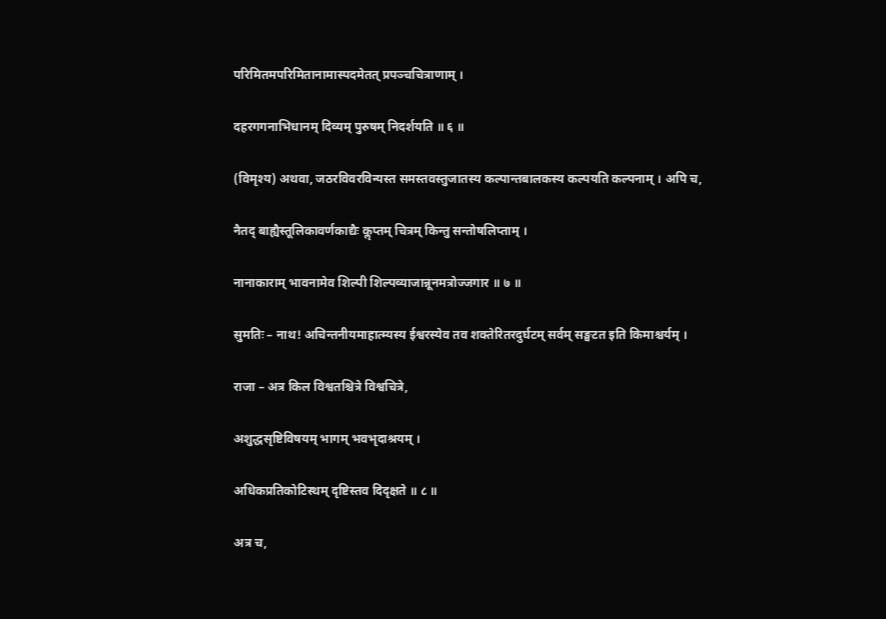परिमितमपरिमितानामास्पदमेतत् प्रपञ्चचित्राणाम् ।

दहरगगनाभिधानम् दिव्यम् पुरुषम् निदर्शयति ॥ ६ ॥

(विमृश्य) अथवा, जठरविवरविन्यस्त समस्तवस्तुजातस्य कल्पान्तबालकस्य कल्पयति कल्पनाम् । अपि च,

नैतद् बाह्यैस्तूलिकावर्णकाद्यैः कॢप्तम् चित्रम् किन्तु सन्तोषलिप्ताम् ।

नानाकाराम् भावनामेव शिल्पी शिल्पव्याजान्नूनमत्रोज्जगार ॥ ७ ॥

सुमतिः – नाथ! अचिन्तनीयमाहात्म्यस्य ईश्वरस्येव तव शक्तेरितरदुर्घटम् सर्वम् सङ्घटत इति किमाश्चर्यम् ।

राजा – अत्र किल विश्वतश्चित्रे विश्वचित्रे,

अशुद्धसृष्टिविषयम् भागम् भवभृदाश्रयम् ।

अधिकप्रतिकोटिस्थम् दृष्टिस्तव दिदृक्षते ॥ ८ ॥

अत्र च,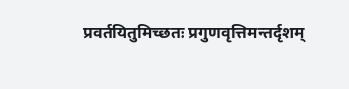प्रवर्तयितुमिच्छतः प्रगुणवृत्तिमन्तर्दृशम्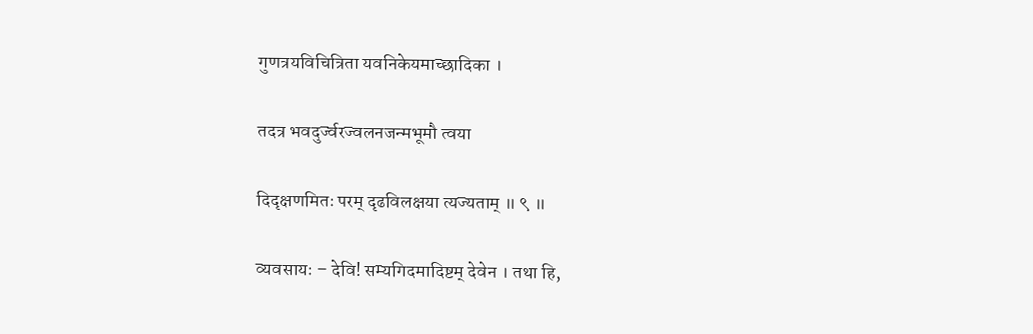गुणत्रयविचित्रिता यवनिकेयमाच्छादिका ।

तदत्र भवदुर्ज्वरज्वलनजन्मभूमौ त्वया

दिदृक्षणमितः परम् दृढविलक्षया त्यज्यताम् ॥ ९ ॥

व्यवसायः – देवि! सम्यगिदमादिष्टम् देवेन । तथा हि,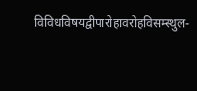विविधविषयद्वीपारोहावरोहविसम्स्थुल-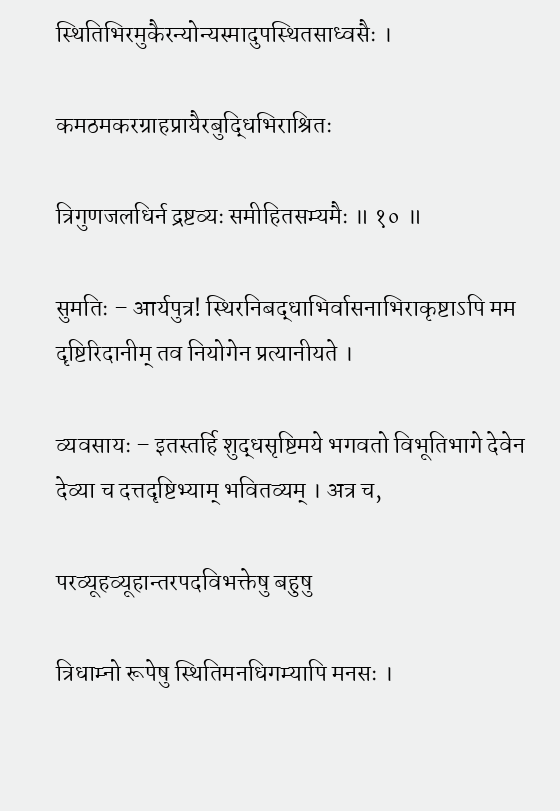स्थितिभिरमुकैरन्योन्यस्मादुपस्थितसाध्वसैः ।

कमठमकरग्राहप्रायैरबुद्धिभिराश्रितः

त्रिगुणजलधिर्न द्रष्टव्यः समीहितसम्यमैः ॥ १० ॥

सुमतिः – आर्यपुत्र! स्थिरनिबद्धाभिर्वासनाभिराकृष्टाऽपि मम दृष्टिरिदानीम् तव नियोगेन प्रत्यानीयते ।

व्यवसायः – इतस्तर्हि शुद्धसृष्टिमये भगवतो विभूतिभागे देवेन देव्या च दत्तदृष्टिभ्याम् भवितव्यम् । अत्र च,

परव्यूहव्यूहान्तरपदविभक्तेषु बहुषु

त्रिधाम्नो रूपेषु स्थितिमनधिगम्यापि मनसः ।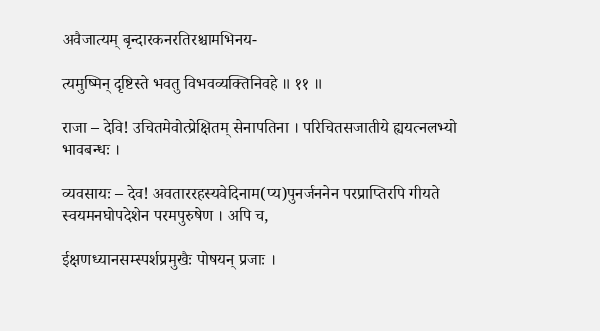अवैजात्यम् बृन्दारकनरतिरश्चामभिनय-

त्यमुष्मिन् दृष्टिस्ते भवतु विभवव्यक्तिनिवहे ॥ ११ ॥

राजा – देवि! उचितमेवोत्प्रेक्षितम् सेनापतिना । परिचितसजातीये ह्ययत्नलभ्यो भावबन्धः ।

व्यवसायः – देव! अवताररहस्यवेदिनाम(प्य)पुनर्जननेन परप्राप्तिरपि गीयते स्वयमनघोपदेशेन परमपुरुषेण । अपि च,

ईक्षणध्यानसम्स्पर्शप्रमुखैः पोषयन् प्रजाः ।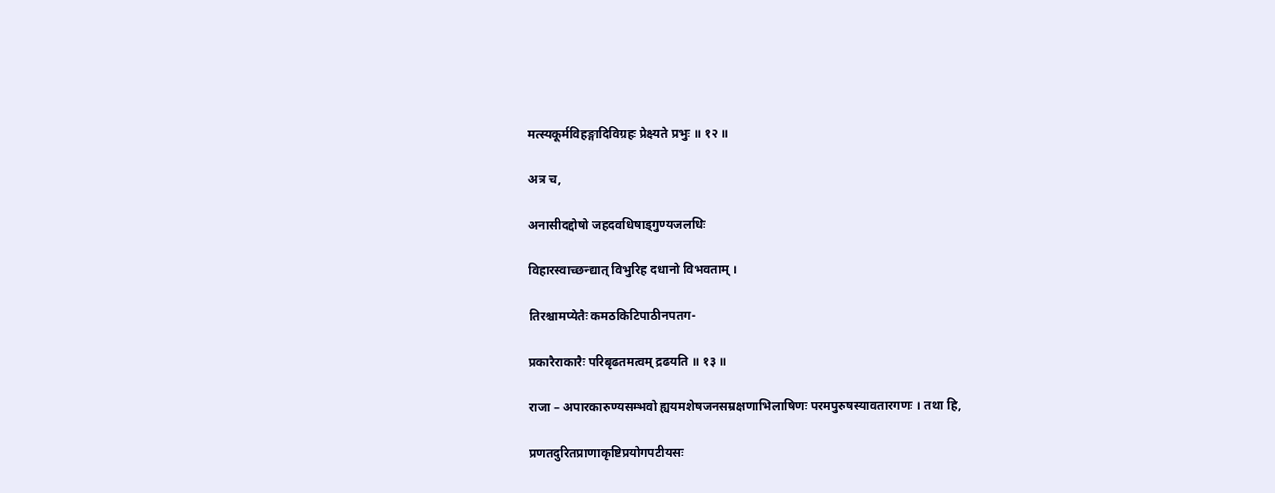मत्स्यकूर्मविहङ्गादिविग्रहः प्रेक्ष्यते प्रभुः ॥ १२ ॥

अत्र च,

अनासीदद्दोषो जहदवधिषाड्गुण्यजलधिः

विहारस्वाच्छन्द्यात् विभुरिह दधानो विभवताम् ।

तिरश्चामप्येतैः कमठकिटिपाठीनपतग-

प्रकारैराकारैः परिबृढतमत्वम् द्रढयति ॥ १३ ॥

राजा – अपारकारुण्यसम्भवो ह्ययमशेषजनसम्रक्षणाभिलाषिणः परमपुरुषस्यावतारगणः । तथा हि,

प्रणतदुरितप्राणाकृष्टिप्रयोगपटीयसः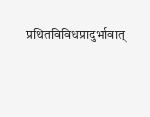प्रथितविविधप्रादुर्भावात्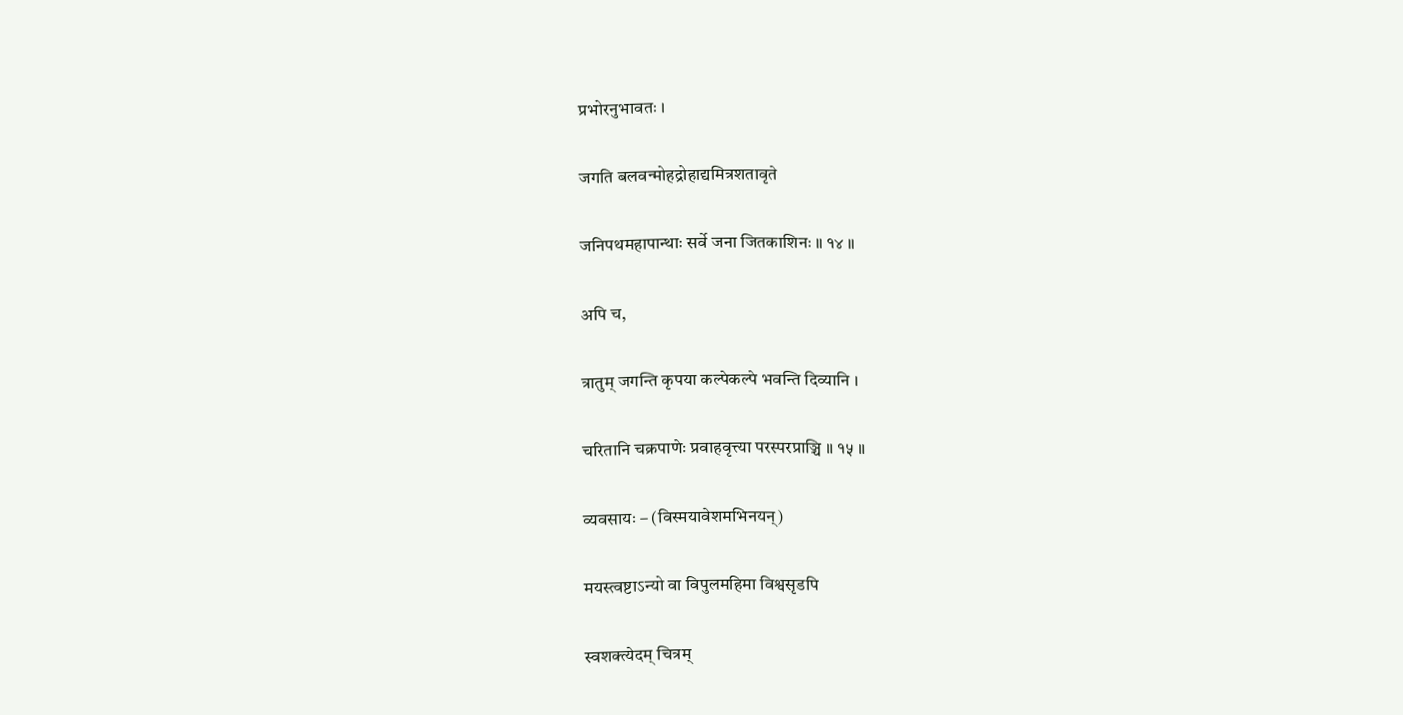प्रभोरनुभावतः ।

जगति बलवन्मोहद्रोहाद्यमित्रशतावृते

जनिपथमहापान्थाः सर्वे जना जितकाशिनः ॥ १४ ॥

अपि च,

त्रातुम् जगन्ति कृपया कल्पेकल्पे भवन्ति दिव्यानि ।

चरितानि चक्रपाणेः प्रवाहवृत्त्या परस्परप्राञ्चि ॥ १५ ॥

व्यवसायः – (विस्मयावेशमभिनयन्)

मयस्त्वष्टाऽन्यो वा विपुलमहिमा विश्वसृडपि

स्वशक्त्येदम् चित्रम्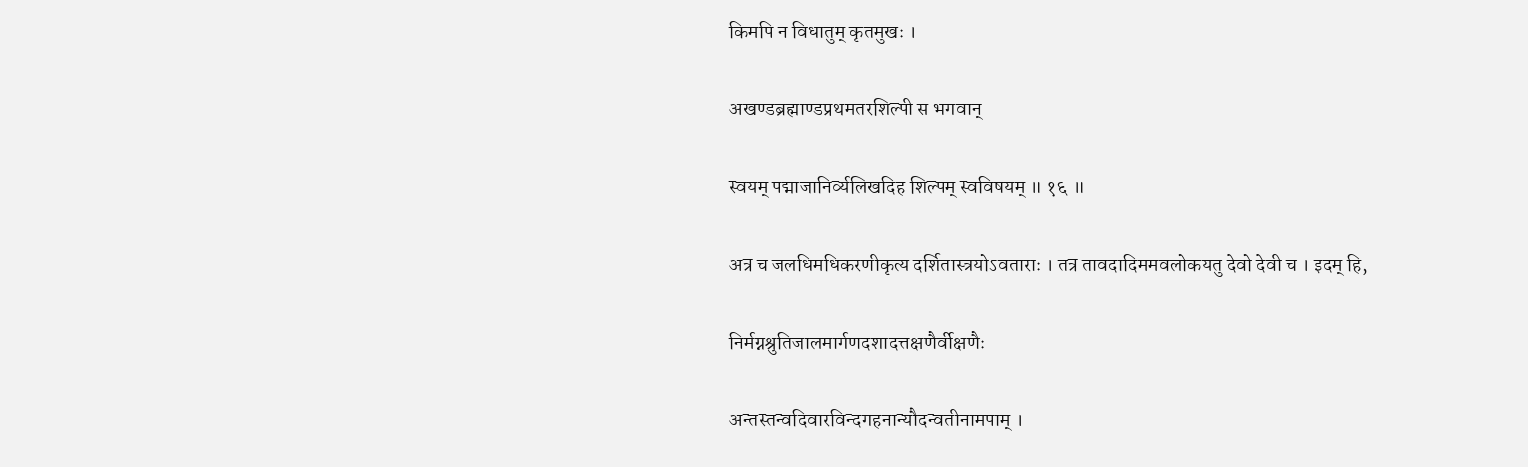किमपि न विधातुम् कृतमुखः ।

अखण्डब्रह्माण्डप्रथमतरशिल्पी स भगवान्

स्वयम् पद्माजानिर्व्यलिखदिह शिल्पम् स्वविषयम् ॥ १६ ॥

अत्र च जलधिमधिकरणीकृत्य दर्शितास्त्रयोऽवताराः । तत्र तावदादिममवलोकयतु देवो देवी च । इदम् हि,

निर्मग्नश्रुतिजालमार्गणदशादत्तक्षणैर्वीक्षणैः

अन्तस्तन्वदिवारविन्दगहनान्यौदन्वतीनामपाम् ।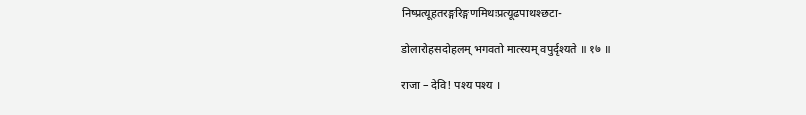निष्प्रत्यूहतरङ्गरिङ्गणमिथःप्रत्यूढपाथश्छटा-

डोलारोहसदोहलम् भगवतो मात्स्यम् वपुर्दृश्यते ॥ १७ ॥

राजा – देवि! पश्य पश्य ।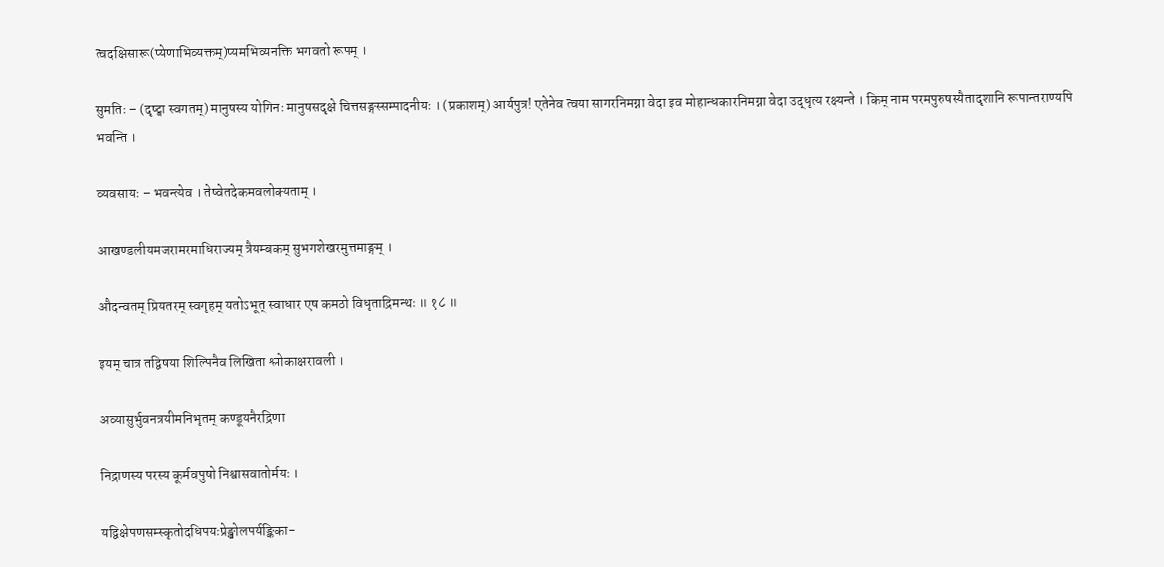त्वदक्षिसारू(प्येणाभिव्यक्तम्)प्यमभिव्यनक्ति भगवतो रूपम् ।

सुमतिः – (दृष्ट्वा स्वगतम्) मानुषस्य योगिनः मानुषसदृक्षे चित्तसङ्गस्सम्पादनीयः । (प्रकाशम्) आर्यपुत्र! एतेनेव त्वया सागरनिमग्ना वेदा इव मोहान्धकारनिमग्ना वेदा उद्धृत्य रक्ष्यन्ते । किम् नाम परमपुरुषस्यैतादृशानि रूपान्तराण्यपि भवन्ति ।

व्यवसायः – भवन्त्येव । तेष्वेतदेकमवलोक्यताम् ।

आखण्डलीयमजरामरमाधिराज्यम् त्रैयम्बकम् सुभगशेखरमुत्तमाङ्गम् ।

औदन्वतम् प्रियतरम् स्वगृहम् यतोऽभूत् स्वाधार एष कमठो विधृताद्रिमन्थः ॥ १८ ॥

इयम् चात्र तद्विषया शिल्पिनैव लिखिता श्लोकाक्षरावली ।

अव्यासुर्भुवनत्रयीमनिभृतम् कण्डूयनैरद्रिणा

निद्राणस्य परस्य कूर्मवपुषो निश्वासवातोर्मयः ।

यद्विक्षेपणसम्स्कृतोदधिपयःप्रेङ्खोलपर्यङ्किका-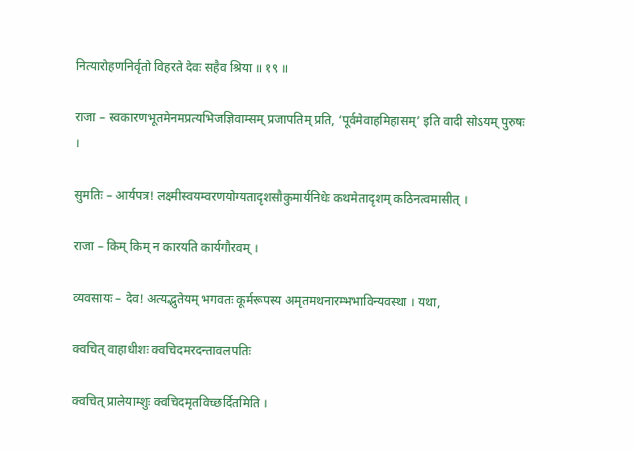नित्यारोहणनिर्वृतो विहरते देवः सहैव श्रिया ॥ १९ ॥

राजा – स्वकारणभूतमेनमप्रत्यभिजज्ञिवाम्सम् प्रजापतिम् प्रति, ‘पूर्वमेवाहमिहासम्’ इति वादी सोऽयम् पुरुषः ।

सुमतिः – आर्यपत्र! लक्ष्मीस्वयम्वरणयोग्यतादृशसौकुमार्यनिधेः कथमेतादृशम् कठिनत्वमासीत् ।

राजा – किम् किम् न कारयति कार्यगौरवम् ।

व्यवसायः – देव! अत्यद्भुतेयम् भगवतः कूर्मरूपस्य अमृतमथनारम्भभाविन्यवस्था । यथा,

क्वचित् वाहाधीशः क्वचिदमरदन्तावलपतिः

क्वचित् प्रालेयाम्शुः क्वचिदमृतविच्छर्दितमिति ।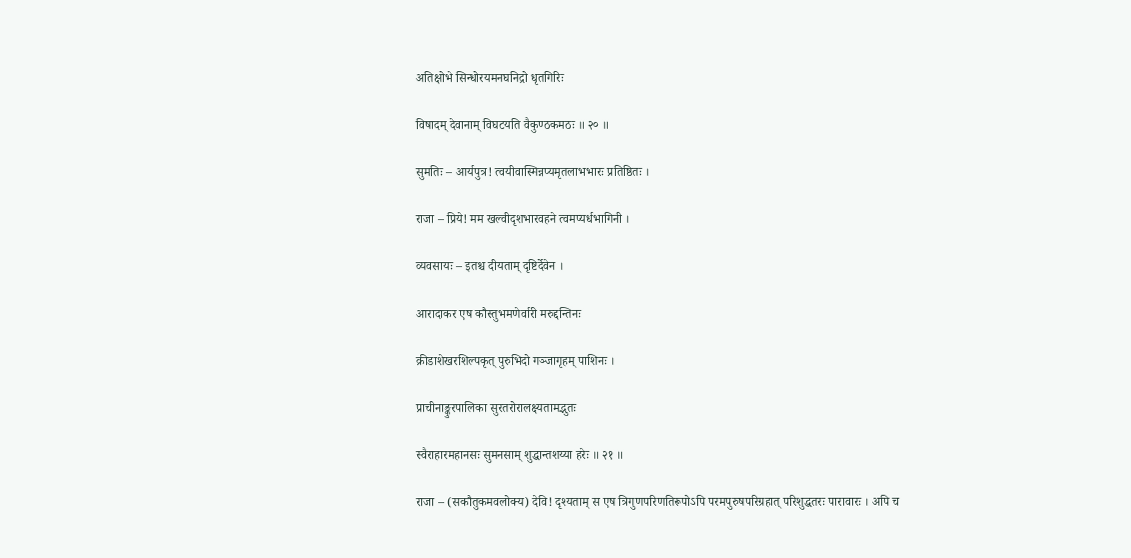अतिक्षोभे सिन्धोरयमनघनिद्रो धृतगिरिः

विषादम् देवानाम् विघटयति वैकुण्ठकमठः ॥ २० ॥

सुमतिः – आर्यपुत्र! त्वयीवास्मिन्नप्यमृतलाभभारः प्रतिष्ठितः ।

राजा – प्रिये! मम खल्वीदृशभारवहने त्वमप्यर्धभागिनी ।

व्यवसायः – इतश्च दीयताम् दृष्टिर्देवेन ।

आरादाकर एष कौस्तुभमणेर्वारी मरुद्दन्तिनः

क्रीडाशेखरशिल्पकृत् पुरुभिदो गञ्जागृहम् पाशिनः ।

प्राचीनाङ्कुरपालिका सुरतरोरालक्ष्यतामद्भुतः

स्वैराहारमहानसः सुमनसाम् शुद्धान्तशय्या हरेः ॥ २१ ॥

राजा – (सकौतुकमवलोक्य) देवि! दृश्यताम् स एष त्रिगुणपरिणतिरूपोऽपि परमपुरुषपरिग्रहात् परिशुद्धतरः पारावारः । अपि च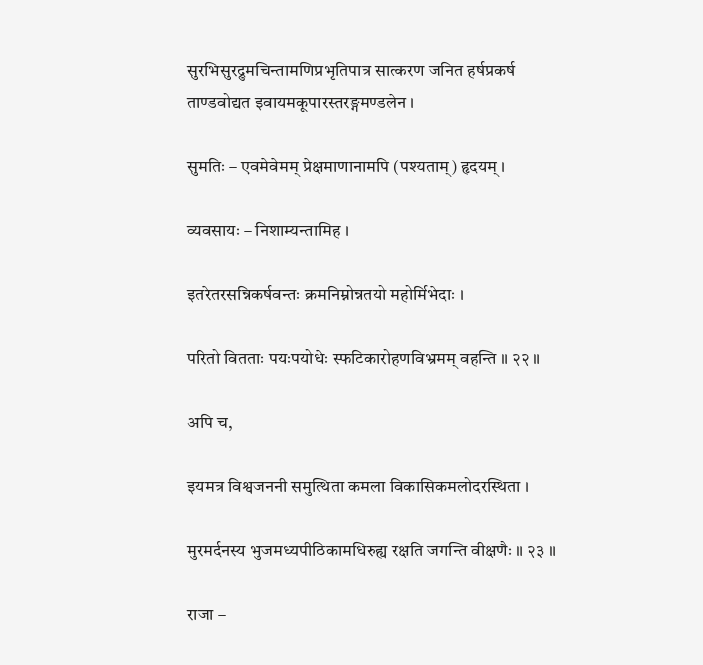सुरभिसुरद्रुमचिन्तामणिप्रभृतिपात्र सात्करण जनित हर्षप्रकर्ष ताण्डवोद्यत इवायमकूपारस्तरङ्गमण्डलेन ।

सुमतिः – एवमेवेमम् प्रेक्षमाणानामपि (पश्यताम्) हृदयम् ।

व्यवसायः – निशाम्यन्तामिह ।

इतरेतरसन्निकर्षवन्तः क्रमनिम्नोन्नतयो महोर्मिभेदाः ।

परितो वितताः पयःपयोधेः स्फटिकारोहणविभ्रमम् वहन्ति ॥ २२ ॥

अपि च,

इयमत्र विश्वजननी समुत्थिता कमला विकासिकमलोदरस्थिता ।

मुरमर्दनस्य भुजमध्यपीठिकामधिरुह्य रक्षति जगन्ति वीक्षणैः ॥ २३ ॥

राजा –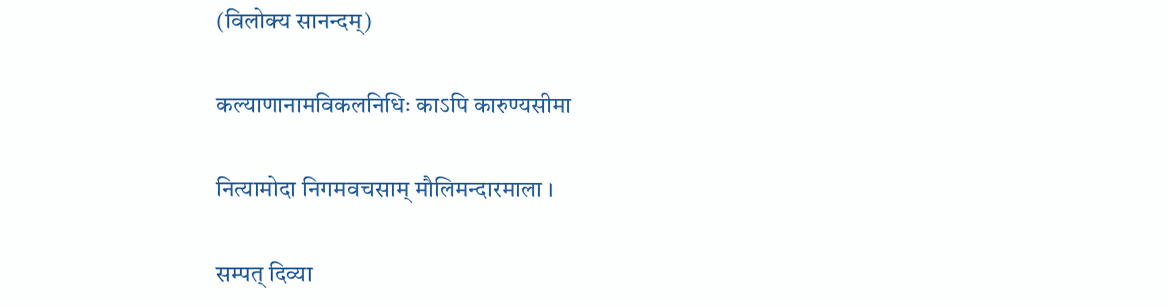(विलोक्य सानन्दम्)

कल्याणानामविकलनिधिः काऽपि कारुण्यसीमा

नित्यामोदा निगमवचसाम् मौलिमन्दारमाला ।

सम्पत् दिव्या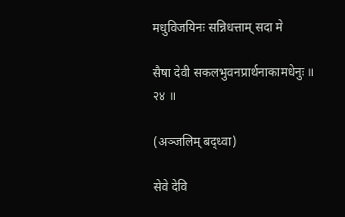मधुविजयिनः सन्निधत्ताम् सदा मे

सैषा देवी सकलभुवनप्रार्थनाकामधेनुः ॥ २४ ॥

(अञ्जलिम् बद्ध्वा)

सेवे देवि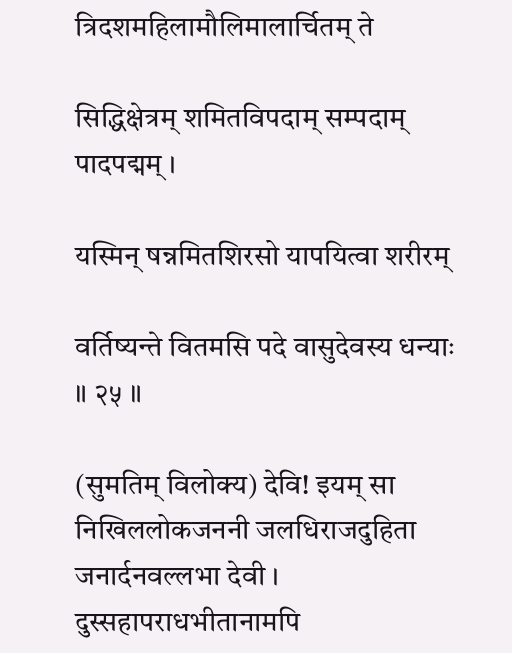त्रिदशमहिलामौलिमालार्चितम् ते

सिद्धिक्षेत्रम् शमितविपदाम् सम्पदाम् पादपद्मम् ।

यस्मिन् षन्नमितशिरसो यापयित्वा शरीरम्

वर्तिष्यन्ते वितमसि पदे वासुदेवस्य धन्याः ॥ २५ ॥

(सुमतिम् विलोक्य) देवि! इयम् सा निखिललोकजननी जलधिराजदुहिता जनार्दनवल्लभा देवी । दुस्सहापराधभीतानामपि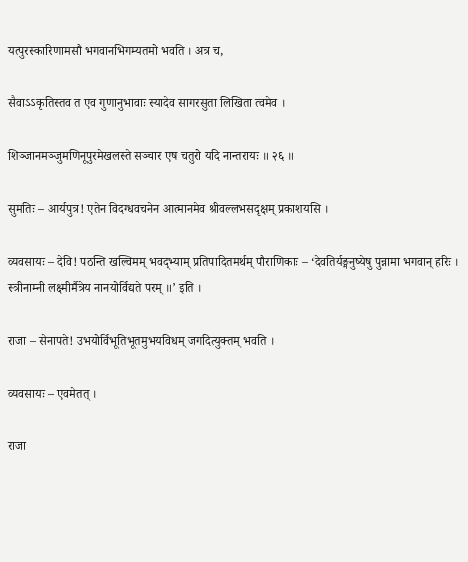यत्पुरस्कारिणामसौ भगवानभिगम्यतमो भवति । अत्र च,

सैवाऽऽकृतिस्तव त एव गुणानुभावाः स्यादेव सागरसुता लिखिता त्वमेव ।

शिञ्जानमञ्जुमणिनूपुरमेखलस्ते सञ्चार एष चतुरो यदि नान्तरायः ॥ २६ ॥

सुमतिः – आर्यपुत्र! एतेन विदग्धवचनेन आत्मानमेव श्रीवल्लभसदृक्षम् प्रकाशयसि ।

व्यवसायः – देवि! पठन्ति खल्विमम् भवद्भ्याम् प्रतिपादितमर्थम् पौराणिकाः – ‘देवतिर्यङ्मनुष्येषु पुन्नामा भगवान् हरिः । स्त्रीनाम्नी लक्ष्मीर्मैत्रेय नानयोर्विद्यते परम् ॥’ इति ।

राजा – सेनापते! उभयोर्विभूतिभूतमुभयविधम् जगदित्युक्तम् भवति ।

व्यवसायः – एवमेतत् ।

राजा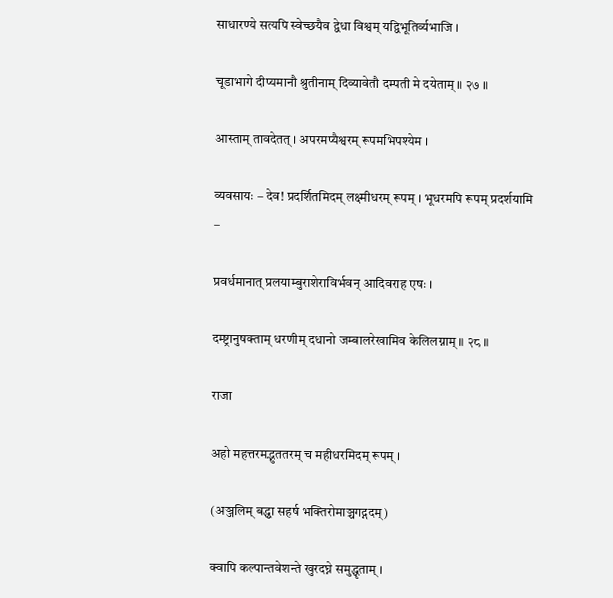साधारण्ये सत्यपि स्वेच्छयैव द्वेधा विश्वम् यद्विभूतिर्व्यभाजि ।

चूडाभागे दीप्यमानौ श्रुतीनाम् दिव्यावेतौ दम्पती मे दयेताम् ॥ २७ ॥

आस्ताम् तावदेतत् । अपरमप्यैश्वरम् रूपमभिपश्येम ।

व्यवसायः – देव! प्रदर्शितमिदम् लक्ष्मीधरम् रूपम् । भूधरमपि रूपम् प्रदर्शयामि –

प्रवर्धमानात् प्रलयाम्बुराशेराविर्भवन् आदिवराह एषः ।

दम्ष्ट्रानुषक्ताम् धरणीम् दधानो जम्बालरेखामिव केलिलग्नाम् ॥ २८ ॥

राजा

अहो महत्तरमद्भुततरम् च महीधरमिदम् रूपम् ।

(अञ्जलिम् बद्ध्वा सहर्ष भक्तिरोमाञ्चगद्गदम्)

क्वापि कल्पान्तवेशन्ते खुरदघ्ने समुद्धृताम् ।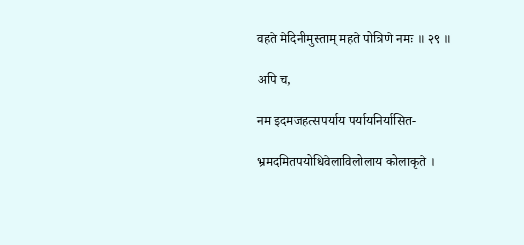वहते मेदिनीमुस्ताम् महते पोत्रिणे नमः ॥ २९ ॥

अपि च,

नम इदमजहत्सपर्याय पर्यायनिर्यासित-

भ्रमदमितपयोधिवेलाविलोलाय कोलाकृते ।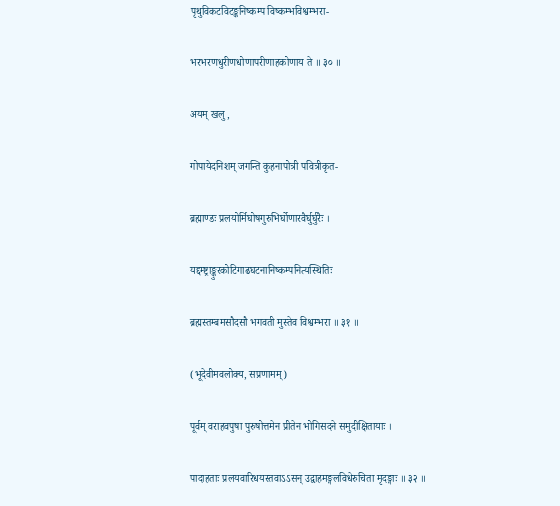पृथुविकटविटङ्कनिष्कम्प विष्कम्भविश्वम्भरा-

भरभरणधुरीणधोणापरीणाहकोणाय ते ॥ ३० ॥

अयम् खलु,

गोपायेदनिशम् जगन्ति कुहनापोत्री पवित्रीकृत-

ब्रह्माण्डः प्रलयोर्मिघोषगुरुभिर्घोणारवैर्घुर्घुरैः ।

यद्दम्ष्ट्राङ्कुरकोटिगाढघटनानिष्कम्पनित्यस्थितिः

ब्रह्मस्तम्बमसौदसौ भगवती मुस्तेव विश्वम्भरा ॥ ३१ ॥

(भूदेवीमवलोक्य, सप्रणामम्)

पूर्वम् वराहवपुषा पुरुषोत्तमेन प्रीतेन भोगिसदने समुदीक्षितायाः ।

पादाहताः प्रलयवारिधयस्तवाऽऽसन् उद्वाहमङ्गलविधेरुचिता मृदङ्गाः ॥ ३२ ॥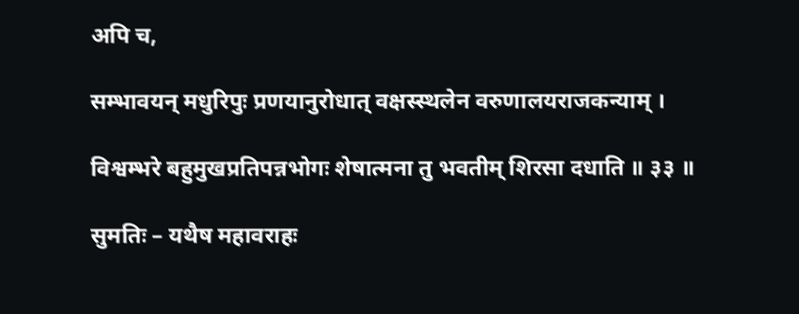अपि च,

सम्भावयन् मधुरिपुः प्रणयानुरोधात् वक्षस्स्थलेन वरुणालयराजकन्याम् ।

विश्वम्भरे बहुमुखप्रतिपन्नभोगः शेषात्मना तु भवतीम् शिरसा दधाति ॥ ३३ ॥

सुमतिः – यथैष महावराहः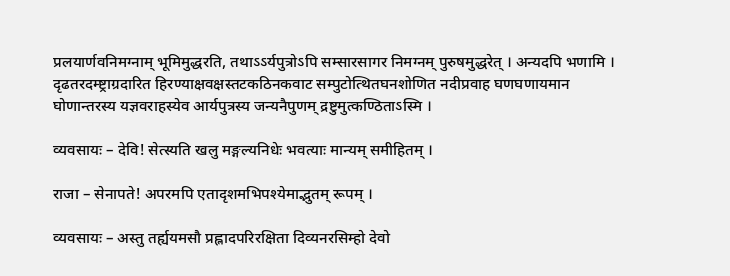प्रलयार्णवनिमग्नाम् भूमिमुद्धरति, तथाऽऽर्यपुत्रोऽपि सम्सारसागर निमग्नम् पुरुषमुद्धरेत् । अन्यदपि भणामि । दृढतरदम्ष्ट्राग्रदारित हिरण्याक्षवक्षस्तटकठिनकवाट सम्पुटोत्थितघनशोणित नदीप्रवाह घणघणायमान घोणान्तरस्य यज्ञवराहस्येव आर्यपुत्रस्य जन्यनैपुणम् द्रष्टुमुत्कण्ठिताऽस्मि ।

व्यवसायः – देवि! सेत्स्यति खलु मङ्गल्यनिधेः भवत्याः मान्यम् समीहितम् ।

राजा – सेनापते! अपरमपि एतादृशमभिपश्येमाद्भुतम् रूपम् ।

व्यवसायः – अस्तु तर्ह्ययमसौ प्रह्लादपरिरक्षिता दिव्यनरसिम्हो देवो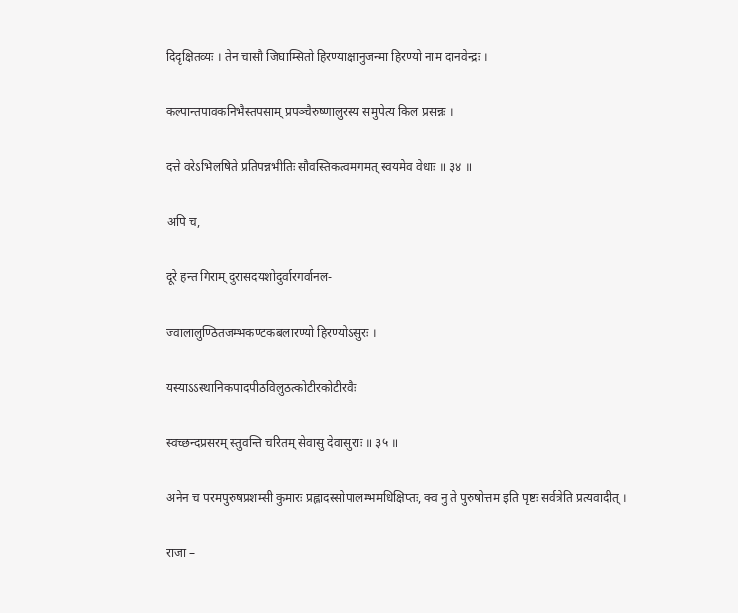दिदृक्षितव्यः । तेन चासौ जिघाम्सितो हिरण्याक्षानुजन्मा हिरण्यो नाम दानवेन्द्रः ।

कल्पान्तपावकनिभैस्तपसाम् प्रपञ्चैरुष्णालुरस्य समुपेत्य किल प्रसन्नः ।

दत्ते वरेऽभिलषिते प्रतिपन्नभीतिः सौवस्तिकत्वमगमत् स्वयमेव वेधाः ॥ ३४ ॥

अपि च,

दूरे हन्त गिराम् दुरासदयशोदुर्वारगर्वानल-

ज्वालालुण्ठितजम्भकण्टकबलारण्यो हिरण्योऽसुरः ।

यस्याऽऽस्थानिकपादपीठविलुठत्कोटीरकोटीरवैः

स्वच्छन्दप्रसरम् स्तुवन्ति चरितम् सेवासु देवासुराः ॥ ३५ ॥

अनेन च परमपुरुषप्रशम्सी कुमारः प्रह्लादस्सोपालम्भमधिक्षिप्तः, क्व नु ते पुरुषोत्तम इति पृष्टः सर्वत्रेति प्रत्यवादीत् ।

राजा –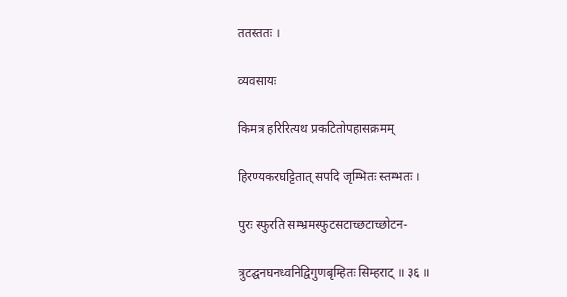ततस्ततः ।

व्यवसायः

किमत्र हरिरित्यथ प्रकटितोपहासक्रमम्

हिरण्यकरघट्टितात् सपदि जृम्भितः स्तम्भतः ।

पुरः स्फुरति सम्भ्रमस्फुटसटाच्छटाच्छोटन-

त्रुटद्घनघनध्वनिद्विगुणबृम्हितः सिम्हराट् ॥ ३६ ॥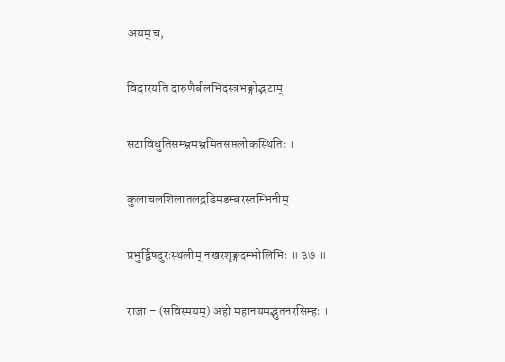अयम् च,

विदारयति दारुणैर्बलभिदस्त्रभङ्गोद्भटाम्

सटाविधुतिसम्भ्रमभ्रमितसप्तलोकस्थितिः ।

कुलाचलशिलातलद्रढिमडम्बरस्तम्भिनीम्

प्रभुर्द्विषदुरःस्थलीम् नखरशृङ्गदम्भोलिभिः ॥ ३७ ॥

राजा – (सविस्मयम्) अहो महानयमद्भुतनरसिम्हः ।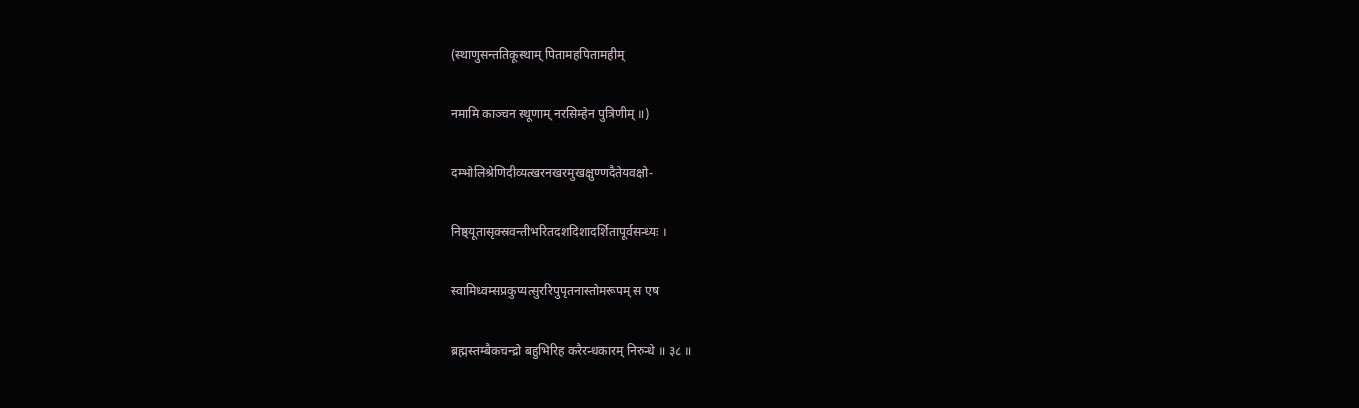(स्थाणुसन्ततिकूस्थाम् पितामहपितामहीम्

नमामि काञ्चन स्थूणाम् नरसिम्हेन पुत्रिणीम् ॥)

दम्भोलिश्रेणिदीव्यत्खरनखरमुखक्षुण्णदैतेयवक्षो-

निष्ठ्यूतासृक्स्रवन्तीभरितदशदिशादर्शितापूर्वसन्ध्यः ।

स्वामिध्वम्सप्रकुप्यत्सुररिपुपृतनास्तोमरूपम् स एष

ब्रह्मस्तम्बैकचन्द्रो बहुभिरिह करैरन्धकारम् निरुन्धे ॥ ३८ ॥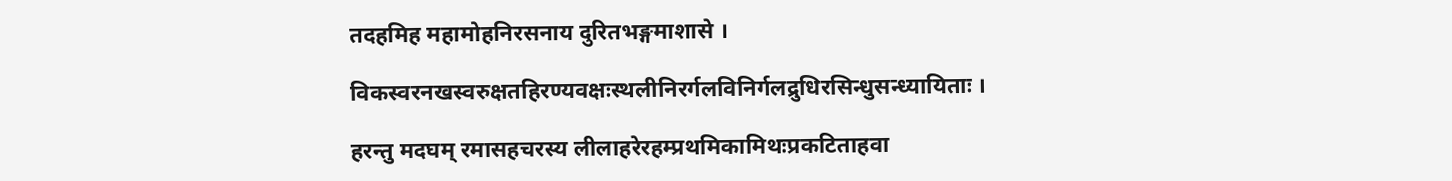तदहमिह महामोहनिरसनाय दुरितभङ्गमाशासे ।

विकस्वरनखस्वरुक्षतहिरण्यवक्षःस्थलीनिरर्गलविनिर्गलद्रुधिरसिन्धुसन्ध्यायिताः ।

हरन्तु मदघम् रमासहचरस्य लीलाहरेरहम्प्रथमिकामिथःप्रकटिताहवा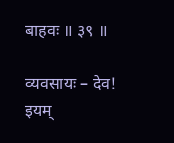बाहवः ॥ ३९ ॥

व्यवसायः – देव! इयम्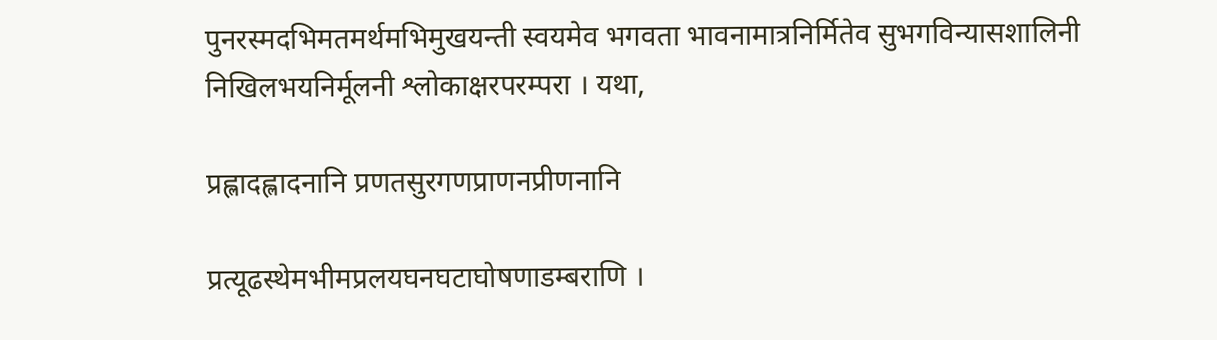पुनरस्मदभिमतमर्थमभिमुखयन्ती स्वयमेव भगवता भावनामात्रनिर्मितेव सुभगविन्यासशालिनी निखिलभयनिर्मूलनी श्लोकाक्षरपरम्परा । यथा,

प्रह्लादह्लादनानि प्रणतसुरगणप्राणनप्रीणनानि

प्रत्यूढस्थेमभीमप्रलयघनघटाघोषणाडम्बराणि ।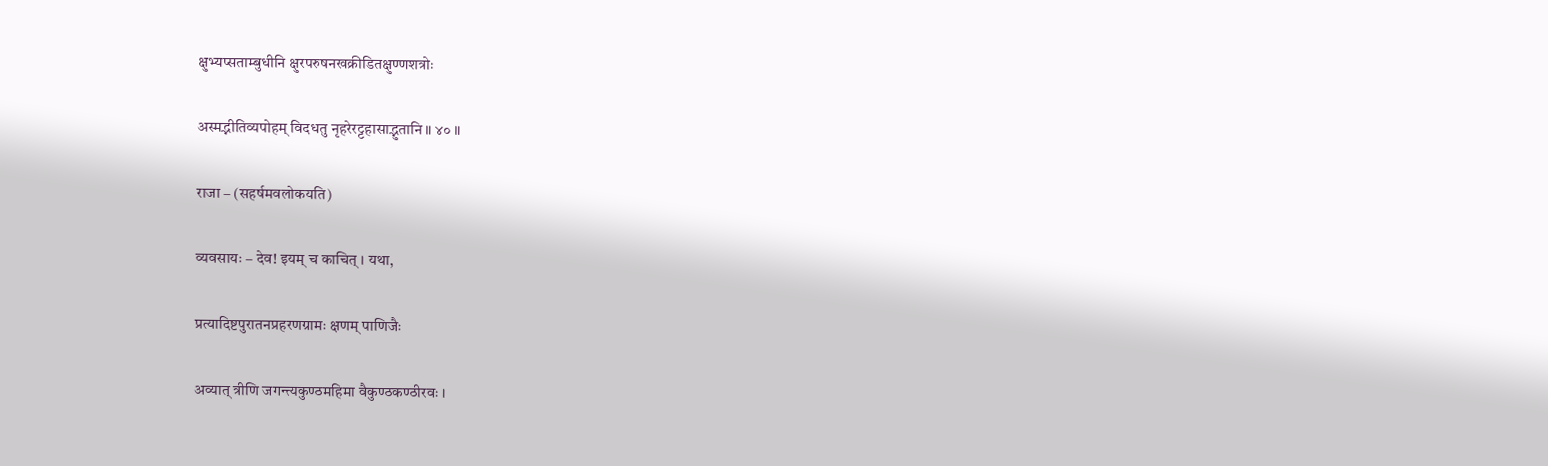क्षुभ्यप्सताम्बुधीनि क्षुरपरुषनखक्रीडितक्षुण्णशत्रोः

अस्मद्भीतिव्यपोहम् विदधतु नृहरेरट्टहासाद्भुतानि ॥ ४० ॥

राजा – (सहर्षमवलोकयति)

व्यवसायः – देव! इयम् च काचित् । यथा,

प्रत्यादिष्टपुरातनप्रहरणग्रामः क्षणम् पाणिजैः

अव्यात् त्रीणि जगन्त्यकुण्ठमहिमा वैकुण्ठकण्ठीरवः ।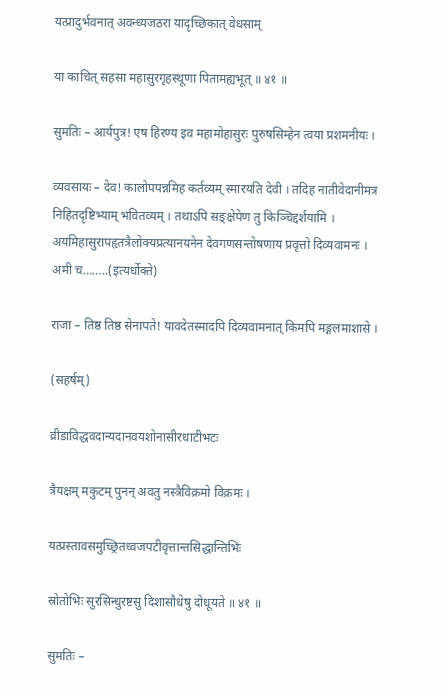यत्प्रादुर्भवनात् अवन्ध्यजठरा यादृच्छिकात् वेधसाम्

या काचित् सहसा महासुरगृहस्थूणा पितामह्यभूत् ॥ ४१ ॥

सुमतिः – आर्यपुत्र! एष हिरण्य इव महामोहासुरः पुरुषसिम्हेन त्वया प्रशमनीयः ।

व्यवसायः – देव! कालोपपन्नमिह कर्तव्यम् स्मारयति देवी । तदिह नातीवेदानीमत्र निहितदृष्टिभ्याम् भवितव्यम् । तथाऽपि सङ्क्षेपेण तु किञ्चिद्दर्शयामि । अयमिहासुरापहृतत्रैलोक्यप्रत्यानयनेन देवगणसन्तोषणाय प्रवृत्तो दिव्यवामनः । अमी च……..(इत्यर्धोक्ते)

राजा – तिष्ठ तिष्ठ सेनापते! यावदेतस्मादपि दिव्यवामनात् किमपि मङ्गलमाशासे ।

(सहर्षम्)

व्रीडाविद्धवदान्यदानवयशोनासीरधाटीभटः

त्रैयक्षम् मकुटम् पुनन् अवतु नस्त्रैविक्रमो विक्रमः ।

यत्प्रस्तावसमुच्छ्रितध्वजपटीवृत्तान्तसिद्धान्तिभिः

स्रोतोभिः सुरसिन्धुरष्टसु दिशासौधेषु दोधूयते ॥ ४१ ॥

सुमतिः –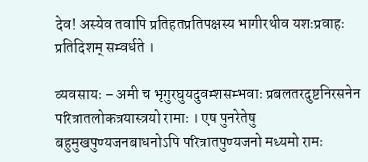देव! अस्येव तवापि प्रतिहतप्रतिपक्षस्य भागीरथीव यशःप्रवाहः प्रतिदिशम् सम्वर्धते ।

व्यवसायः – अमी च भृगुरघुयदुवम्शसम्भवाः प्रबलतरदुष्टनिरसनेन परित्रातलोकत्रयास्त्रयो रामाः । एष पुनरेतेषु बहुमुखपुण्यजनबाधनोऽपि परित्रातपुण्यजनो मध्यमो रामः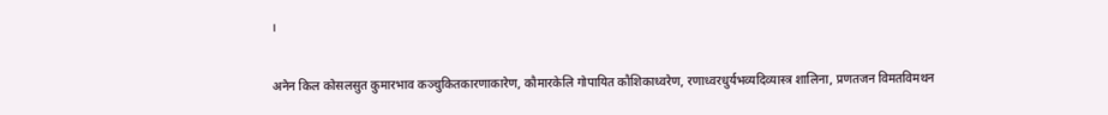।

अनेन किल कोसलसुत कुमारभाव कञ्चुकितकारणाकारेण, कौमारकेलि गोपायित कौशिकाध्वरेण, रणाध्वरधुर्यभव्यदिव्यास्त्र शालिना, प्रणतजन विमतविमथन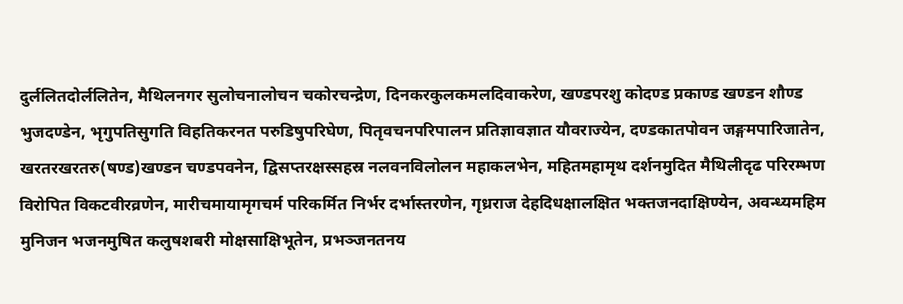दुर्ललितदोर्ललितेन, मैथिलनगर सुलोचनालोचन चकोरचन्द्रेण, दिनकरकुलकमलदिवाकरेण, खण्डपरशु कोदण्ड प्रकाण्ड खण्डन शौण्ड भुजदण्डेन, भृगुपतिसुगति विहतिकरनत परुडिषुपरिघेण, पितृवचनपरिपालन प्रतिज्ञावज्ञात यौवराज्येन, दण्डकातपोवन जङ्गमपारिजातेन, खरतरखरतरु(षण्ड)खण्डन चण्डपवनेन, द्विसप्तरक्षस्सहस्र नलवनविलोलन महाकलभेन, महितमहामृथ दर्शनमुदित मैथिलीदृढ परिरम्भण विरोपित विकटवीरव्रणेन, मारीचमायामृगचर्म परिकर्मित निर्भर दर्भास्तरणेन, गृध्रराज देहदिधक्षालक्षित भक्तजनदाक्षिण्येन, अवन्ध्यमहिम मुनिजन भजनमुषित कलुषशबरी मोक्षसाक्षिभूतेन, प्रभञ्जनतनय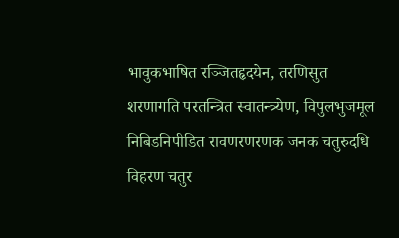भावुकभाषित रञ्जितहृदयेन, तरणिसुत शरणागति परतन्त्रित स्वातन्त्र्येण, विपुलभुजमूल निबिडनिपीडित रावणरणरणक जनक चतुरुदधि विहरण चतुर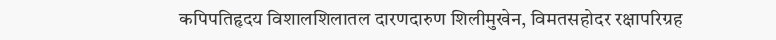कपिपतिहृदय विशालशिलातल दारणदारुण शिलीमुखेन, विमतसहोदर रक्षापरिग्रह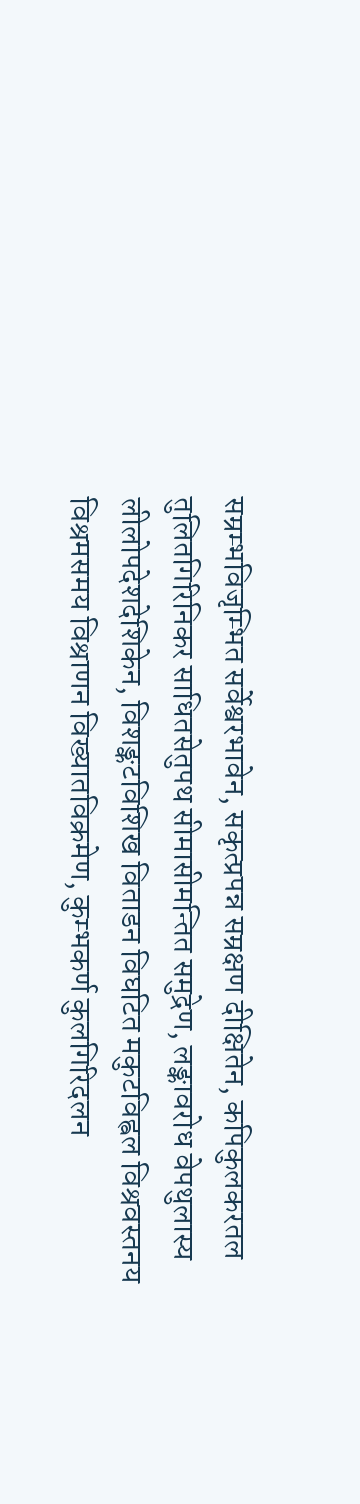सम्रम्भविजृम्भित सर्वेश्वरभावेन, सकृत्प्रपन्न सम्रक्षण दीक्षितेन, कपिकुलकरतल तुलितगिरिनिकर साधितसेतुपथ सीमासीमन्तित समुद्रेण, लङ्कावरोध वेपथुलास्य लीलोपदेशदेशिकेन, विशङ्कटविशिख विताडन विघटित मकुटविह्वल विश्रवस्तनय विश्रमसमय विश्राणन विख्यातविक्रमेण, कुम्भकर्ण कुलगिरिदलन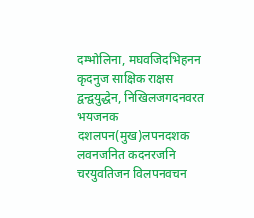दम्भोलिना, मघवजिदभिहनन कृदनुज साक्षिक राक्षस द्वन्द्वयुद्धेन, निखिलजगदनवरत भयजनक दशलपन(मुख)लपनदशक लवनजनित कदनरजनि चरयुवतिजन विलपनवचन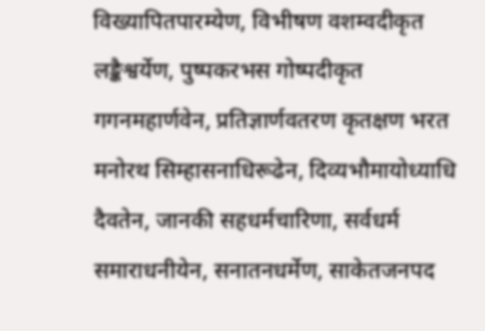विख्यापितपारम्येण, विभीषण वशम्वदीकृत लङ्कैश्वर्येण, पुष्पकरभस गोष्पदीकृत गगनमहार्णवेन, प्रतिज्ञार्णवतरण कृतक्षण भरत मनोरथ सिम्हासनाधिरूढेन, दिव्यभौमायोध्याधि दैवतेन, जानकी सहधर्मचारिणा, सर्वधर्म समाराधनीयेन, सनातनधर्मेण, साकेतजनपद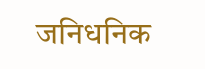जनिधनिक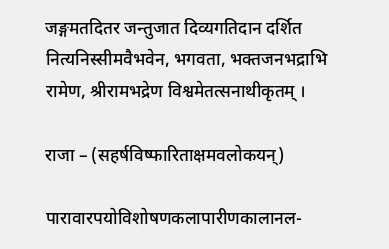जङ्गमतदितर जन्तुजात दिव्यगतिदान दर्शित नित्यनिस्सीमवैभवेन, भगवता, भक्तजनभद्राभि रामेण, श्रीरामभद्रेण विश्वमेतत्सनाथीकृतम् ।

राजा – (सहर्षविष्फारिताक्षमवलोकयन्)

पारावारपयोविशोषणकलापारीणकालानल-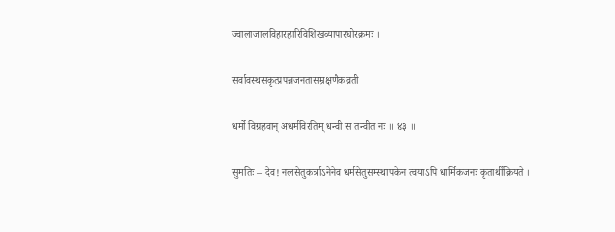ज्वालाजालविहारहारिविशिखव्यापारघोरक्रमः ।

सर्वावस्थसकृत्प्रपन्नजनतासम्रक्षणैकव्रती

धर्मो विग्रहवान् अधर्मविरतिम् धन्वी स तन्वीत नः ॥ ४३ ॥

सुमतिः – देव! नलसेतुकर्त्राऽनेनेव धर्मसेतुसम्स्थापकेन त्वयाऽपि धार्मिकजनः कृतार्थीक्रियते ।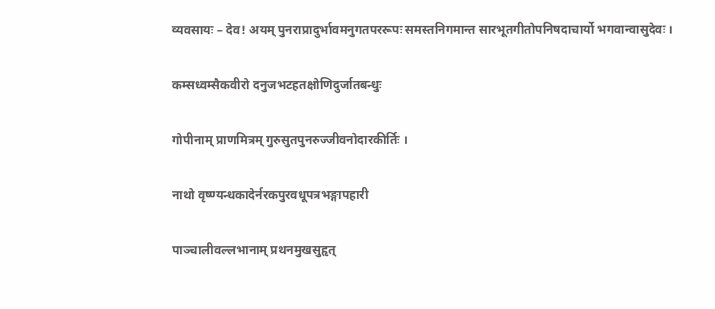व्यवसायः – देव! अयम् पुनराप्रादुर्भावमनुगतपररूपः समस्तनिगमान्त सारभूतगीतोपनिषदाचार्यो भगवान्वासुदेवः ।

कम्सध्वम्सैकवीरो दनुजभटहतक्षोणिदुर्जातबन्धुः

गोपीनाम् प्राणमित्रम् गुरुसुतपुनरुज्जीवनोदारकीर्तिः ।

नाथो वृष्ण्यन्धकादेर्नरकपुरवधूपत्रभङ्गापहारी

पाञ्चालीवल्लभानाम् प्रथनमुखसुहृत्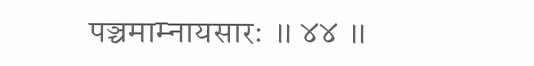पञ्चमाम्नायसारः ॥ ४४ ॥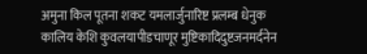अमुना किल पूतना शकट यमलार्जुनारिष्ट प्रलम्ब धेनुक कालिय केशि कुवलयापीडचाणूर मुष्टिकादिदुष्टजनमर्दनेन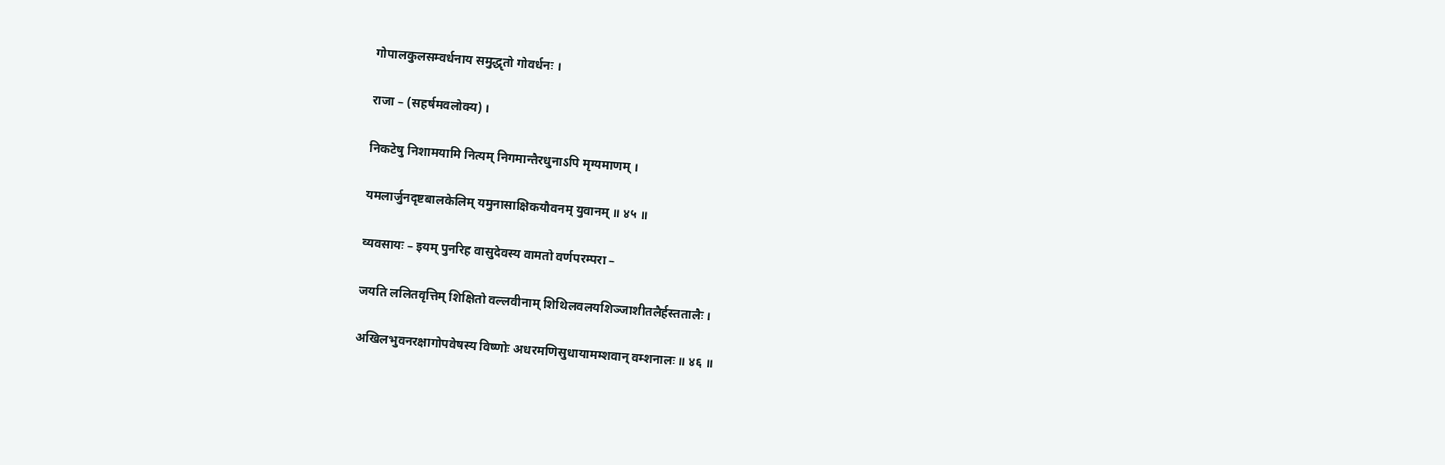गोपालकुलसम्वर्धनाय समुद्धृतो गोवर्धनः ।

राजा – (सहर्षमवलोक्य) ।

निकटेषु निशामयामि नित्यम् निगमान्तैरधुनाऽपि मृग्यमाणम् ।

यमलार्जुनदृष्टबालकेलिम् यमुनासाक्षिकयौवनम् युवानम् ॥ ४५ ॥

व्यवसायः – इयम् पुनरिह वासुदेवस्य वामतो वर्णपरम्परा –

जयति ललितवृत्तिम् शिक्षितो वल्लवीनाम् शिथिलवलयशिञ्जाशीतलैर्हस्ततालैः ।

अखिलभुवनरक्षागोपवेषस्य विष्णोः अधरमणिसुधायामम्शवान् वम्शनालः ॥ ४६ ॥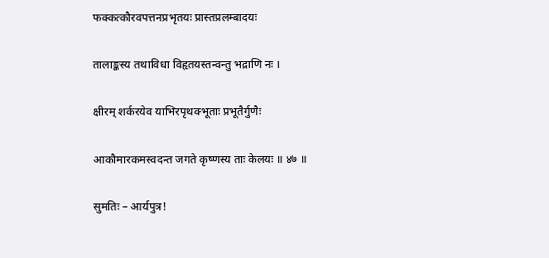फक्कत्कौरवपत्तनप्रभृतयः प्रास्तप्रलम्बादयः

तालाङ्कस्य तथाविधा विहृतयस्तन्वन्तु भद्राणि नः ।

क्षीरम् शर्करयेव याभिरपृथक्भूताः प्रभूतैर्गुणैः

आकौमारकमस्वदन्त जगते कृष्णस्य ताः केलयः ॥ ४७ ॥

सुमतिः – आर्यपुत्र!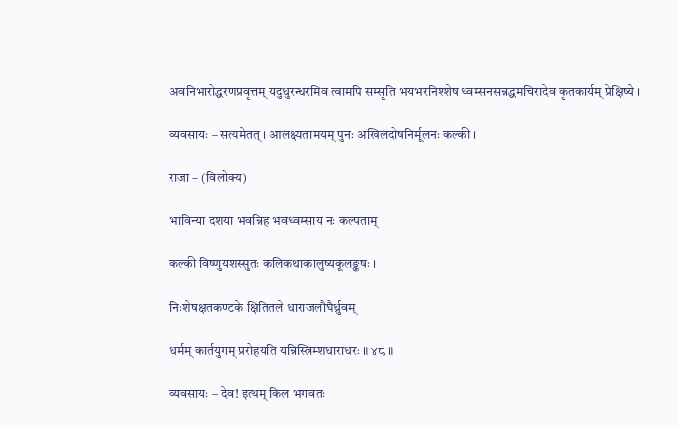अवनिभारोद्धरणप्रवृत्तम् यदुधुरन्धरमिव त्वामपि सम्सृति भयभरनिश्शेष ध्वम्सनसन्नद्धमचिरादेव कृतकार्यम् प्रेक्षिष्ये ।

व्यवसायः – सत्यमेतत् । आलक्ष्यतामयम् पुनः अखिलदोषनिर्मूलनः कल्की ।

राजा – (विलोक्य)

भाविन्या दशया भवन्निह भवध्वम्साय नः कल्पताम्

कल्की विष्णुयशस्सुतः कलिकथाकालुष्यकूलङ्कषः ।

निःशेषक्षतकण्टके क्षितितले धाराजलौघैर्ध्रुवम्

धर्मम् कार्तयुगम् प्ररोहयति यन्निस्त्रिम्शधाराधरः ॥ ४८ ॥

व्यवसायः – देव! इत्थम् किल भगवतः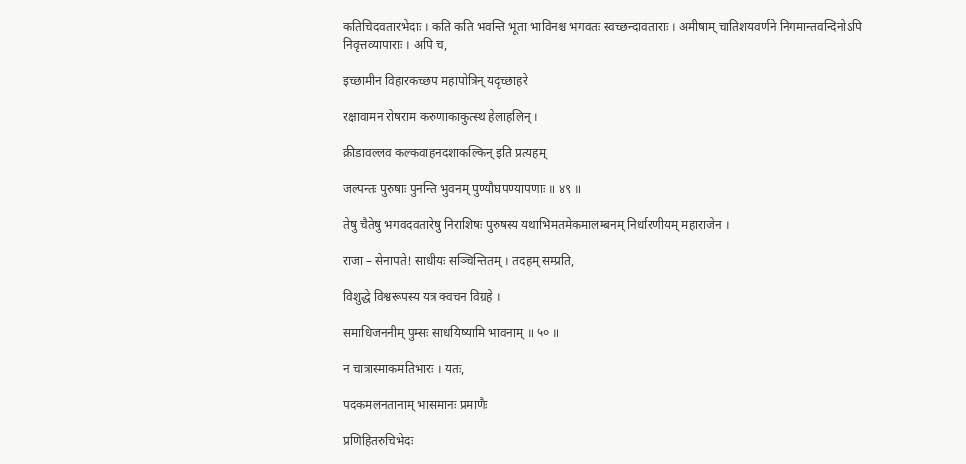कतिचिदवतारभेदाः । कति कति भवन्ति भूता भाविनश्च भगवतः स्वच्छन्दावताराः । अमीषाम् चातिशयवर्णने निगमान्तवन्दिनोऽपि निवृत्तव्यापाराः । अपि च,

इच्छामीन विहारकच्छप महापोत्रिन् यदृच्छाहरे

रक्षावामन रोषराम करुणाकाकुत्स्थ हेलाहलिन् ।

क्रीडावल्लव कल्कवाहनदशाकल्किन् इति प्रत्यहम्

जल्पन्तः पुरुषाः पुनन्ति भुवनम् पुण्यौघपण्यापणाः ॥ ४९ ॥

तेषु चैतेषु भगवदवतारेषु निराशिषः पुरुषस्य यथाभिमतमेकमालम्बनम् निर्धारणीयम् महाराजेन ।

राजा – सेनापते! साधीयः सञ्चिन्तितम् । तदहम् सम्प्रति,

विशुद्धे विश्वरूपस्य यत्र क्वचन विग्रहे ।

समाधिजननीम् पुम्सः साधयिष्यामि भावनाम् ॥ ५० ॥

न चात्रास्माकमतिभारः । यतः,

पदकमलनतानाम् भासमानः प्रमाणैः

प्रणिहितरुचिभेदः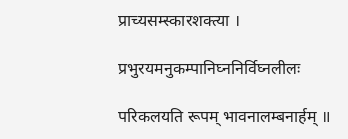प्राच्यसम्स्कारशक्त्या ।

प्रभुरयमनुकम्पानिघ्ननिर्विघ्नलीलः

परिकलयति रूपम् भावनालम्बनार्हम् ॥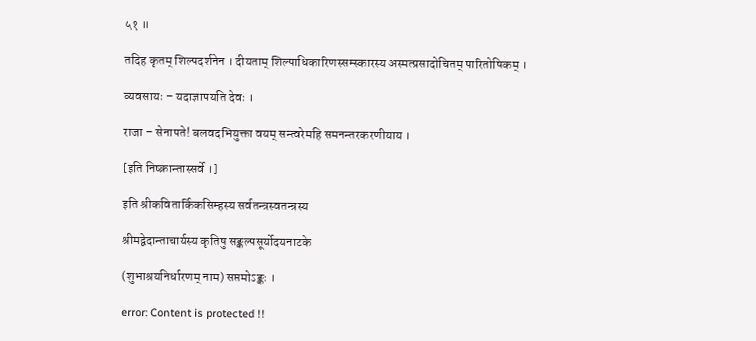५१ ॥

तदिह कृतम् शिल्पदर्शनेन । दीयताम् शिल्पाधिकारिणस्सम्स्कारस्य अस्मत्प्रसादोचितम् पारितोषिकम् ।

व्यवसायः – यदाज्ञापयति देवः ।

राजा – सेनापते! बलवदभियुक्ता वयम् सन्त्वरेमहि समनन्तरकरणीयाय ।

[इति निष्क्रान्तास्सर्वे ।]

इति श्रीकवितार्किकसिम्हस्य सर्वतन्त्रस्वतन्त्रस्य

श्रीमद्वेदान्ताचार्यस्य कृतिषु सङ्कल्पसूर्योदयनाटके

(शुभाश्रयनिर्धारणम् नाम) सप्तमोऽङ्कः ।

error: Content is protected !!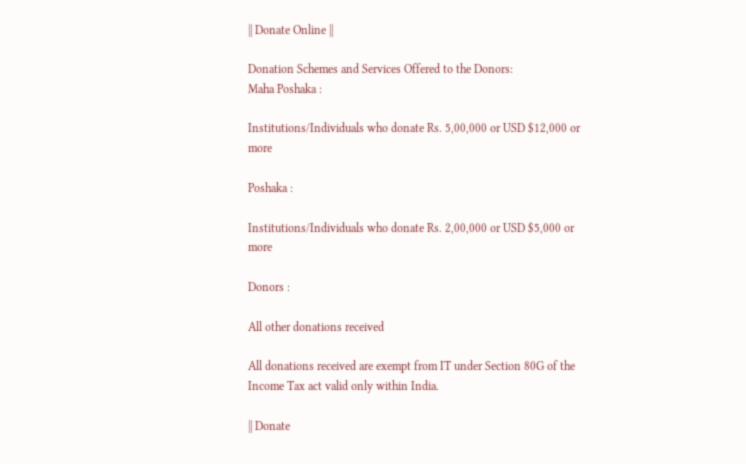|| Donate Online ||

Donation Schemes and Services Offered to the Donors:
Maha Poshaka :

Institutions/Individuals who donate Rs. 5,00,000 or USD $12,000 or more

Poshaka :

Institutions/Individuals who donate Rs. 2,00,000 or USD $5,000 or more

Donors :

All other donations received

All donations received are exempt from IT under Section 80G of the Income Tax act valid only within India.

|| Donate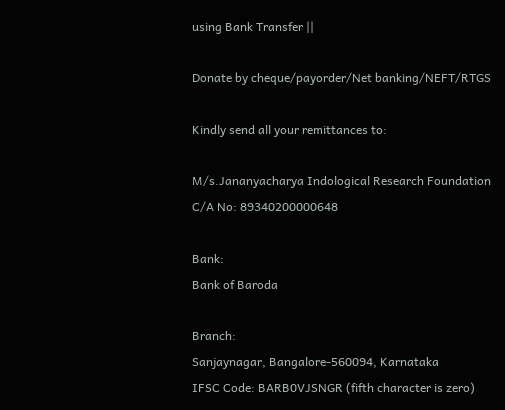using Bank Transfer ||

Donate by cheque/payorder/Net banking/NEFT/RTGS

Kindly send all your remittances to:

M/s.Jananyacharya Indological Research Foundation
C/A No: 89340200000648

Bank:
Bank of Baroda

Branch:
Sanjaynagar, Bangalore-560094, Karnataka
IFSC Code: BARB0VJSNGR (fifth character is zero)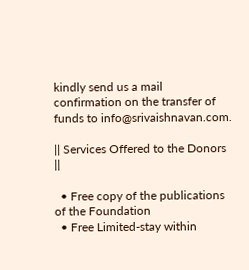kindly send us a mail confirmation on the transfer of funds to info@srivaishnavan.com.

|| Services Offered to the Donors ||

  • Free copy of the publications of the Foundation
  • Free Limited-stay within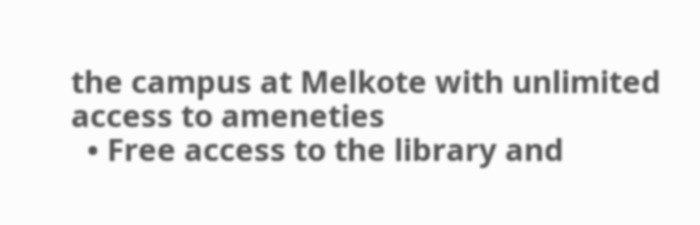the campus at Melkote with unlimited access to ameneties
  • Free access to the library and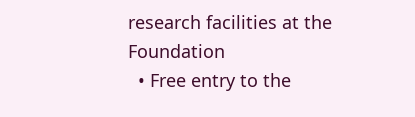research facilities at the Foundation
  • Free entry to the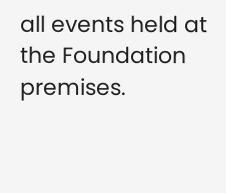all events held at the Foundation premises.